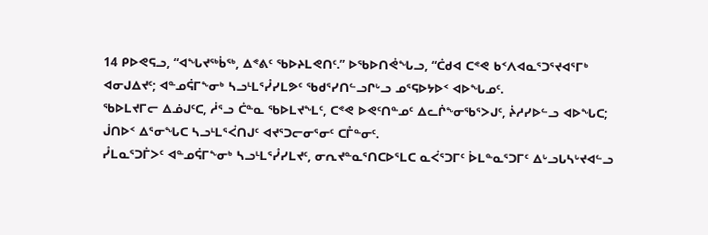14 ᑭᐅᕙᕋᓗ, “ᐊᖓᔪᖅᑳᖅ, ᐃᕝᕕᑦ ᖃᐅᔨᒪᕙᑎᑦ.” ᐅᖃᐅᑎᕚᖓᓗ, “ᑖᑯᐊ ᑕᕝᕙ ᑲᑉᐱᐊᓇᕐᑐᕐᔪᐊᕐᒥᒃ ᐊᓂᒍᐃᔪᑦ; ᐊᓐᓄᕌᒥᖕᓂᒃ ᓴᓗᒻᒪᕐᓮᓯᒪᕗᑦ ᖃᑯᕐᓯᑎᓪᓗᒋᒡᓗ ᓄᕐᕋᐅᔭᐅᑉ ᐊᐅᖓᓄᑦ.
ᖃᐅᒪᔪᒥᓕ ᐃᓅᒍᑦᑕ, ᓲᕐᓗ ᑖᓐᓇ ᖃᐅᒪᔪᖕᒪᑦ, ᑕᕝᕙ ᐅᕙᑦᑎᓐᓄᑦ ᐃᓚᒌᖕᓂᖃᕐᐳᒍᑦ, ᔩᓱᓯᐅᓪᓗ ᐊᐅᖓᑕ; ᒎᑎᐅᑉ ᐃᕐᓂᖓᑕ ᓴᓗᒻᒪᕐᐹᑎᒍᑦ ᐊᔪᕐᑐᓕᓂᕐᓂᑦ ᑕᒤᓐᓂᑦ.
ᓮᒪᓇᕐᑐᒦᐳᑦ ᐊᓐᓄᕌᒥᖕᓂᒃ ᓴᓗᒻᒪᕐᓮᓯᒪᔪᑦ, ᓂᕆᔪᓐᓇᕐᑎᑕᐅᕐᒪᑕ ᓇᐹᕐᑐᒥᑦ ᐆᒪᓐᓇᕐᑐᒥᑦ ᐃᒡᓗᒐᓴᒡᔪᐊᓪᓗ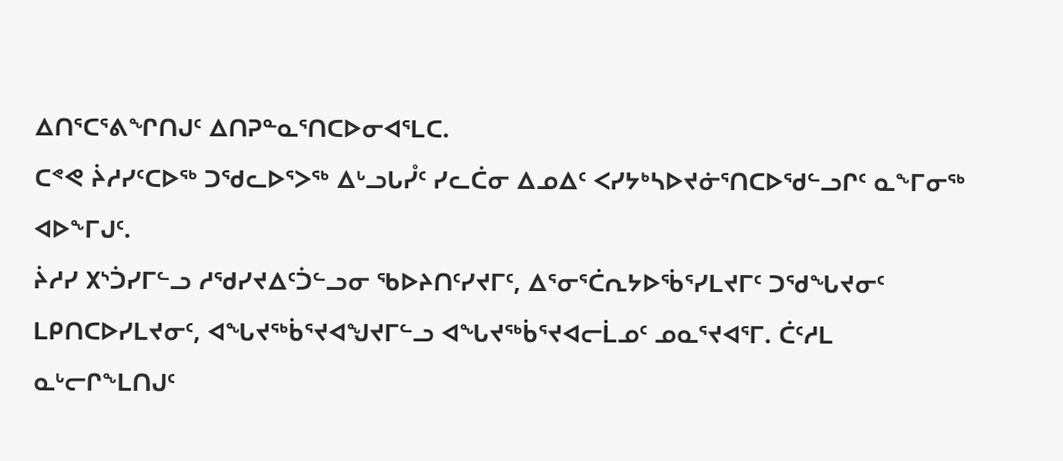ᐃᑎᕐᑕᕐᕕᖏᑎᒍᑦ ᐃᑎᕈᓐᓇᕐᑎᑕᐅᓂᐊᕐᒪᑕ.
ᑕᕝᕙ ᔩᓱᓯᑦᑕᐅᖅ ᑐᖁᓚᐅᕐᐳᖅ ᐃᒡᓗᒐᓮᑦ ᓯᓚᑖᓂ ᐃᓄᐃᑦ ᐸᓯᔭᒃᓴᐅᔪᓃᕐᑎᑕᐅᖁᓪᓗᒋᑦ ᓇᖕᒥᓂᖅ ᐊᐅᖕᒥᒍᑦ.
ᔩᓱᓯ ᙭ᔅᑑᓯᒥᓪᓗ ᓱᖁᓯᔪᐃᑦᑑᓪᓗᓂ ᖃᐅᔨᑎᑦᓯᔪᒥᑦ, ᐃᕐᓂᕐᑖᕆᔭᐅᖄᕐᓯᒪᔪᒥᑦ ᑐᖁᖓᔪᓂᑦ ᒪᑭᑎᑕᐅᓯᒪᔪᓂᑦ, ᐊᖓᔪᖅᑳᕐᔪᐊᖑᔪᒥᓪᓗ ᐊᖓᔪᖅᑳᕐᔪᐊᓕᒫᓄᑦ ᓄᓇᕐᔪᐊᕐᒥ. ᑖᑦᓱᒪ ᓇᒡᓕᒋᖕᒪᑎᒍᑦ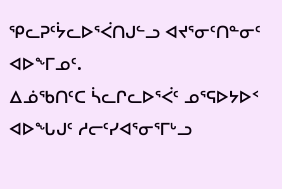ᕿᓚᕈᑦᔮᓚᐅᕐᐹᑎᒍᓪᓗ ᐊᔪᕐᓂᑦᑎᓐᓂᑦ ᐊᐅᖕᒥᓄᑦ.
ᐃᓅᖃᑎᑦᑕ ᓵᓚᒋᓚᐅᕐᐹᑦ ᓄᕐᕋᐅᔭᐅᑉ ᐊᐅᖓᒍᑦ ᓱᓕᑦᓯᐊᕐᓂᕐᒥᒡᓗ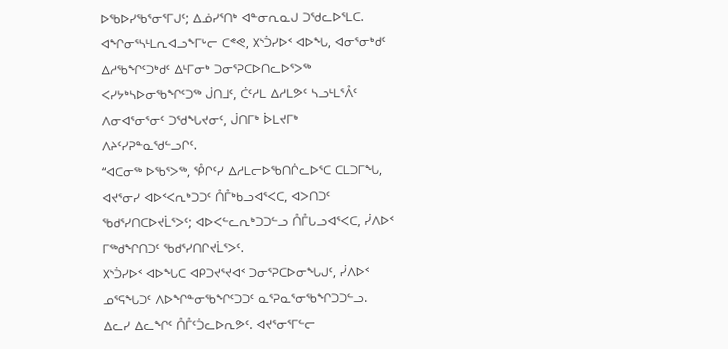ᐅᖃᐅᓯᖃᕐᓂᕐᒥᒍᑦ; ᐃᓅᓯᕐᑎᒃ ᐊᓐᓂᕆᓇᒍ ᑐᖁᓚᐅᕐᒪᑕ.
ᐊᖏᓂᕐᓴᒻᒪᕆᐊᓗᖕᒥᒡᓕ ᑕᕝᕙ, ᙭ᔅᑑᓯᐅᑉ ᐊᐅᖓ, ᐊᓂᕐᓂᒃᑯᑦ ᐃᓱᖃᖏᑦᑐᒃᑯᑦ ᐃᒻᒥᓂᒃ ᑐᓂᕐᕈᑕᐅᑎᓚᐅᕐᐳᖅ ᐸᓯᔭᒃᓴᐅᓂᖃᖏᑦᑐᖅ ᒎᑎᒧᑦ, ᑖᑦᓱᒪ ᐃᓱᒪᕗᑦ ᓴᓗᒻᒪᕐᐰᑦ ᐱᓂᐊᕐᓂᕐᓂᑦ ᑐᖁᖓᔪᓂᑦ, ᒎᑎᒥᒃ ᐆᒪᔪᒥᒃ ᐱᔨᑦᓯᕈᓐᓇᖁᓪᓗᒋᑦ.
“ᐊᑕᓂᖅ ᐅᖃᕐᐳᖅ, ᕾᒋᑦᓯ ᐃᓱᒪᓕᐅᖃᑎᒌᓚᐅᕐᑕ ᑕᒪᑐᒥᖓ, ᐊᔪᕐᓂᓯ ᐊᐅᑉᐸᕆᒃᑐᑐᑦ ᑍᒤᒃᑲᓗᐊᕐᐸᑕ, ᐊᐳᑎᑐᑦ ᖃᑯᕐᓯᑎᑕᐅᔪᒫᕐᐳᑦ; ᐊᐅᐸᓪᓚᕆᒃᑐᑐᓪᓗ ᑍᒤᒐᓗᐊᕐᐸᑕ, ᓰᐱᐅᑉ ᒥᖅᑯᖏᑎᑐᑦ ᖃᑯᕐᓯᑎᒋᔪᒫᕐᐳᑦ.
᙭ᔅᑑᓯᐅᑉ ᐊᐅᖓᑕ ᐊᑭᑐᔪᕐᔪᐊᑉ ᑐᓂᕐᕈᑕᐅᓂᖓᒍᑦ, ᓰᐱᐅᑉ ᓄᕐᕋᖓᑐᑦ ᐱᐅᖏᓐᓂᖃᖏᑦᑐᑐᑦ ᓇᕐᕈᓇᕐᓂᖃᖏᑐᑐᓪᓗ.
ᐃᓚᓯ ᐃᓚᖏᑦ ᑍᒤᑦᑑᓚᐅᕆᕗᑦ. ᐊᔪᕐᓂᕐᒥᓪᓕ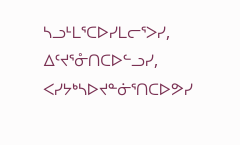ᓴᓗᒻᒪᕐᑕᐅᓯᒪᓕᕐᐳᓯ, ᐃᑦᔪᕐᓁᑎᑕᐅᓪᓗᓯ, ᐸᓯᔭᒃᓴᐅᔪᓐᓃᕐᑎᑕᐅᕗᓯ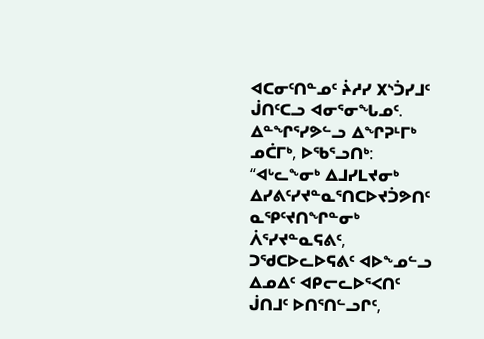ᐊᑕᓂᑦᑎᓐᓄᑦ ᔩᓱᓯ ᙭ᔅᑑᓯᒧᑦ ᒎᑎᑦᑕᓗ ᐊᓂᕐᓂᖓᓄᑦ.
ᐃᓐᖏᕐᓯᕗᓪᓗ ᐃᖏᕈᒻᒥᒃ ᓄᑖᒥᒃ, ᐅᖃᕐᓗᑎᒃ: “ᐊᒡᓚᖕᓂᒃ ᐃᒧᓯᒪᔪᓂᒃ ᐃᓯᕕᑦᓯᔪᓐᓇᕐᑎᑕᐅᔪᑑᕗᑎᑦ ᓇᕿᑦᔪᑎᖏᓐᓂᒃ ᐲᕐᓯᔪᓐᓇᕋᕕᑦ, ᑐᖁᑕᐅᓚᐅᕋᕕᑦ ᐊᐅᖕᓄᓪᓗ ᐃᓄᐃᑦ ᐊᑭᓕᓚᐅᕐᐸᑎᑦ ᒎᑎᒧᑦ ᐅᑎᕐᑎᓪᓗᒋᑦ,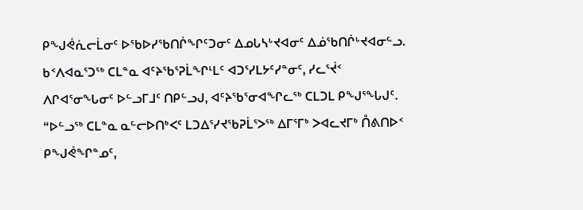ᑭᖑᕚᕇᓕᒫᓂᑦ ᐅᖃᐅᓯᖃᑎᒌᖏᑦᑐᓂᑦ ᐃᓄᒐᓴᒡᔪᐊᓂᑦ ᐃᓅᖃᑎᒌᒡᔪᐊᓂᓪᓗ.
ᑲᑉᐱᐊᓇᕐᑐᖅ ᑕᒪᓐᓇ ᐊᑦᔨᖃᕐᕈᒫᖏᒻᒪᑦ ᐊᑐᕐᓯᒪᔭᑦᓯᓐᓂᑦ, ᓯᓚᕐᔫᑉ ᐱᒋᐊᕐᓂᖓᓂᑦ ᐅᓪᓗᒥᒧᑦ ᑎᑭᓪᓗᒍ, ᐊᑦᔨᖃᕐᓂᐊᖏᓚᖅ ᑕᒪᑐᒪ ᑭᖑᕐᖓᒍᑦ.
“ᐅᓪᓗᖅ ᑕᒪᓐᓇ ᓇᓪᓕᐅᑎᒃᐸᑦ ᒪᑐᐃᕐᓯᔪᖃᕈᒫᕐᐳᖅ ᐃᒥᕐᒥᒃ ᐳᐊᓚᔪᒥᒃ ᑍᕕᑎᐅᑉ ᑭᖑᕚᖏᓐᓄᑦ,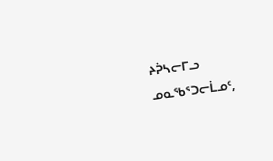ᔨᕉᓴᓕᒥᓗ ᓄᓇᖃᕐᑐᓕᒫᓄᑦ,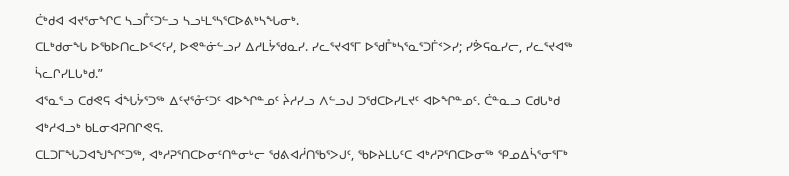ᑖᒃᑯᐊ ᐊᔪᕐᓂᖏᑕ ᓴᓗᒤᑦᑐᓪᓗ ᓴᓗᒻᒪᕐᓴᕐᑕᐅᕕᒃᓴᖓᓂᒃ.
ᑕᒪᒃᑯᓂᖓ ᐅᖃᐅᑎᓚᐅᕐᐸᑦᓯ, ᐅᕙᓐᓃᓪᓗᓯ ᐃᓱᒪᔮᖁᓇᓯ. ᓯᓚᕐᔪᐊᕐᒥ ᐅᖁᒤᒃᓴᕐᓇᕐᑐᒦᑉᐳᓯ; ᓯᕘᕋᓇᓯᓕ, ᓯᓚᕐᔪᐊᖅ ᓵᓚᒋᓯᒪᒐᒃᑯ.”
ᐊᕐᓇᕐᓗ ᑕᑯᕙᕋ ᐋᖓᔮᕐᑐᖅ ᐃᑦᔪᕐᓁᑦᑐᑦ ᐊᐅᖏᓐᓄᑦ ᔩᓱᓯᓗ ᐱᓪᓗᒍ ᑐᖁᑕᐅᓯᒪᔪᑦ ᐊᐅᖏᓐᓄᑦ. ᑖᓐᓇᓗ ᑕᑯᒐᒃᑯ ᐊᒃᓱᐊᓗᒃ ᑲᒪᓂᐊᕈᑎᒋᕙᕋ.
ᑕᒪᑐᒥᖓᑐᐊᖑᖏᑦᑐᖅ, ᐊᒃᓱᕈᕐᑎᑕᐅᓂᑦᑎᓐᓂᒡᓕ ᖁᕕᐊᓲᑎᖃᕐᐳᒍᑦ, ᖃᐅᔨᒪᒐᑦᑕ ᐊᒃᓱᕈᕐᑎᑕᐅᓂᖅ ᕿᓄᐃᓵᕐᓂᕐᒥᒃ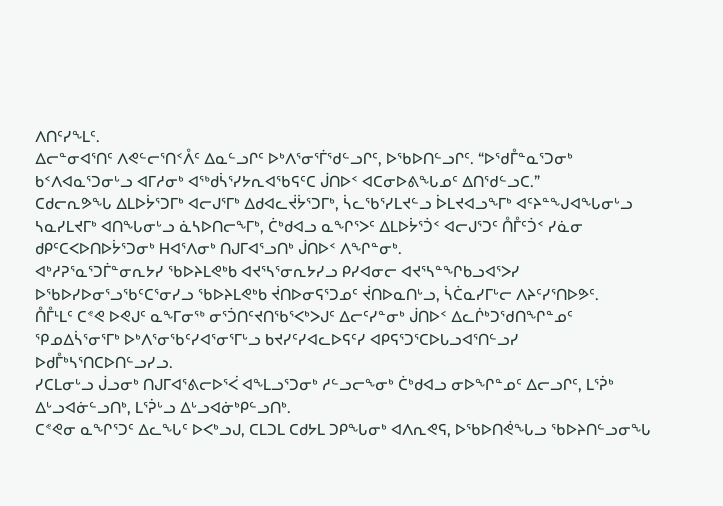ᐱᑎᑦᓯᖕᒪᑦ.
ᐃᓕᓐᓂᐊᕐᑎᑦ ᐱᕙᓪᓕᕐᑎᑉᐰᑦ ᐃᓇᓪᓗᒋᑦ ᐅᒃᐱᕐᓂᕐᒦᖁᓪᓗᒋᑦ, ᐅᖃᐅᑎᓪᓗᒋᑦ. “ᐅᖁᒤᓐᓇᕐᑐᓂᒃ ᑲᑉᐱᐊᓇᕐᑐᓂᒡᓗ ᐊᒥᓱᓂᒃ ᐊᖅᑯᓵᕐᓯᔭᕆᐊᖃᕋᑦᑕ ᒎᑎᐅᑉ ᐊᑕᓂᐅᕕᖓᓄᑦ ᐃᑎᖁᓪᓗᑕ.”
ᑕᑯᓕᕆᕗᖓ ᐃᒪᐅᔮᕐᑐᒥᒃ ᐊᓕᒍᕐᒥᒃ ᐃᑯᐊᓚᔫᔮᕐᑐᒥᒃ, ᓵᓚᖃᕐᓯᒪᔪᓪᓗ ᐆᒪᔪᐊᓗᖕᒥᒃ ᐊᑦᔨᓐᖑᐊᖓᓂᒡᓗ ᓴᓇᓯᒪᔪᒥᒃ ᐊᑎᖓᓂᒡᓗ ᓈᓴᐅᑎᓕᖕᒥᒃ, ᑖᒃᑯᐊᓗ ᓇᖏᕐᐳᑦ ᐃᒪᐅᔮᕐᑑᑉ ᐊᓕᒍᕐᑐᑦ ᑍᒤᑦᑑᑉ ᓯᓈᓂ ᑯᑭᑦᑕᐸᐅᑎᐅᔮᕐᑐᓂᒃ ᕼᐊᕐᐱᓂᒃ ᑎᒍᒥᐊᕐᓗᑎᒃ ᒎᑎᐅᑉ ᐱᖏᓐᓂᒃ.
ᐊᒃᓱᕈᕐᓇᕐᑐᒦᓐᓂᕆᔭᓯ ᖃᐅᔨᒪᕙᒃᑲ ᐊᔪᕐᓴᕐᓂᕆᔭᓯᓗ ᑭᓯᐊᓂᓕ ᐊᔪᕐᓴᓐᖏᑲᓗᐊᕐᐳᓯ ᐅᖃᐅᓯᐅᓂᕐᓗᖃᑦᑕᕐᓂᓯᓗ ᖃᐅᔨᒪᕙᒃᑲ ᔫᑎᐅᓂᕋᕐᑐᓄᑦ ᔫᑎᐅᓇᑎᒡᓗ, ᓵᑖᓇᓯᒥᒡᓕ ᐱᔨᑦᓯᕐᑎᐅᕗᑦ.
ᑍᒤᒻᒪᑦ ᑕᕝᕙ ᐅᕙᒍᑦ ᓇᖕᒥᓂᖅ ᓂᕐᑑᑎᑦᔪᑎᖃᕐᐸᒃᐳᒍᑦ ᐃᓕᑦᓯᓐᓂᒃ ᒎᑎᐅᑉ ᐃᓚᒌᒃᑐᖁᑎᖏᓐᓄᑦ ᕿᓄᐃᓵᕐᓂᕐᒥᒃ ᐅᒃᐱᕐᓂᖃᑦᓯᐊᕐᓂᕐᒥᒡᓗ ᑲᔪᓯᑦᓯᐊᓚᐅᕋᑦᓯ ᐊᑭᕋᕐᑐᕐᑕᐅᒐᓗᐊᕐᑎᓪᓗᓯ ᐅᑯᒤᒃᓴᕐᑎᑕᐅᑎᓪᓗᓯᓗ.
ᓯᑕᒪᓂᒡᓗ ᒎᓗᓂᒃ ᑎᒍᒥᐊᕐᕕᓕᐅᕐᐹ ᐊᖕᒪᓗᕐᑐᓂᒃ ᓱᓪᓗᓕᖕᓂᒃ ᑖᒃᑯᐊᓗ ᓂᐅᖏᓐᓄᑦ ᐃᓕᓗᒋᑦ, ᒪᕐᕉᒃ ᐃᒡᓗᐊᓃᓪᓗᑎᒃ, ᒪᕐᕉᒡᓗ ᐃᒡᓗᐊᓃᒃᑭᓪᓗᑎᒃ.
ᑕᕝᕙᓂ ᓇᖏᕐᑐᑦ ᐃᓚᖓᑦ ᐅᐸᒃᓗᒍ, ᑕᒪᑐᒪ ᑕᑯᔭᒪ ᑐᑭᖓᓂᒃ ᐊᐱᕆᕙᕋ, ᐅᖃᐅᑎᕚᖓᓗ ᖃᐅᔨᑎᓪᓗᓂᖓ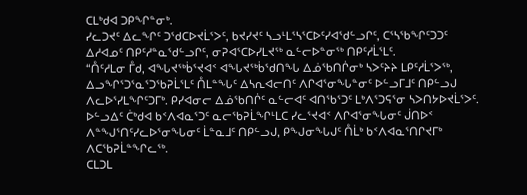ᑕᒪᒃᑯᐊ ᑐᑭᖏᓐᓂᒃ.
ᓯᓚᑐᔪᑦ ᐃᓚᖏᑦ ᑐᖁᑕᐅᔪᒫᕐᐳᑦ, ᑲᔪᓯᔪᑦ ᓴᓗᒻᒪᕐᓴᕐᑕᐅᑦᓯᐊᖁᓪᓗᒋᑦ, ᑕᕐᓴᖃᖏᑦᑐᑐᑦ ᐃᓱᐊᓄᑦ ᑎᑭᑦᓱᓐᓇᖁᓪᓗᒋᑦ, ᓂᕈᐊᕐᑕᐅᓯᒪᔪᖅ ᓇᓪᓕᐅᓐᓂᖅ ᑎᑭᑦᓱᒫᕐᒪᑦ.
“ᑍᑦᓱᒪᓂ ᒤᑯ, ᐊᖓᔪᖅᑳᕐᔪᐊᑉ ᐊᖓᔪᖅᑳᖁᑎᖓ ᐃᓅᖃᑎᒌᓂᒃ ᓴᐳᑦᔨᔨ ᒪᑭᑦᓱᒫᕐᐳᖅ, ᐃᓗᖏᕐᑐᕐᓇᕐᑐᖃᕈᒫᕐᒪᑦ ᑍᒪᓐᖓᑦ ᐃᓴᕆᐊᓕᑎᑦ ᐱᒋᐊᕐᓂᖓᓐᓂᑦ ᐅᓪᓗᒥᒧᑦ ᑎᑭᓪᓗᒍ ᐱᓚᐅᕐᓯᒪᖏᑦᑐᒥᒃ. ᑭᓯᐊᓂᓕ ᐃᓅᖃᑎᒌᑦ ᓇᓪᓕᐊᑦ ᐊᑎᖃᕐᑐᑦ ᒪᒃᐱᕐᑐᕋᕐᓂ ᓴᐳᑎᔭᐅᔪᒫᕐᐳᑦ.
ᐅᓪᓗᐃᑦ ᑖᒃᑯᐊ ᑲᑉᐱᐊᓇᕐᑐᑦ ᓇᓕᖃᕈᒫᖏᒻᒪᑕ ᓯᓚᕐᔪᐊᑉ ᐱᒋᐊᕐᓂᖓᓂᑦ ᒎᑎᐅᑉ ᐱᓐᖑᕐᑎᑦᓯᓚᐅᕐᓂᖓᓂᑦ ᒫᓐᓇᒧᑦ ᑎᑭᓪᓗᒍ, ᑭᖑᓂᖓᒍᑦ ᑍᒫᒃ ᑲᑉᐱᐊᓇᕐᑎᒋᔪᒥᒃ ᐱᑕᖃᕈᒫᓐᖏᓚᖅ.
ᑕᒪᑐᒪ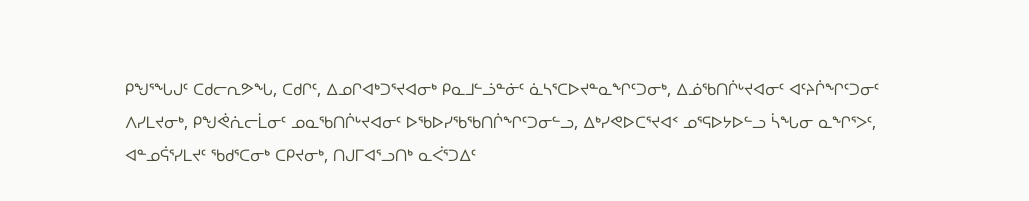ᑭᖑᕐᖓᒍᑦ ᑕᑯᓕᕆᕗᖓ, ᑕᑯᒋᑦ, ᐃᓄᒋᐊᒃᑐᕐᔪᐊᓂᒃ ᑭᓇᒧᓪᓘᓐᓃᑦ ᓈᓴᕐᑕᐅᔪᓐᓇᖏᑦᑐᓂᒃ, ᐃᓅᖃᑎᒌᒡᔪᐊᓂᑦ ᐊᑦᔨᒌᖏᑦᑐᓂᑦ ᐱᓯᒪᔪᓂᒃ, ᑭᖑᕚᕇᓕᒫᓂᑦ ᓄᓇᖃᑎᒌᒡᔪᐊᓂᑦ ᐅᖃᐅᓯᖃᖃᑎᒌᖏᑦᑐᓂᓪᓗ, ᐃᒃᓯᕙᐅᑕᕐᔪᐊᑉ ᓄᕐᕋᐅᔭᐅᓪᓗ ᓵᖓᓂ ᓇᖏᕐᐳᑦ, ᐊᓐᓄᕌᕐᓯᒪᔪᑦ ᖃᑯᕐᑕᓂᒃ ᑕᑭᔪᓂᒃ, ᑎᒍᒥᐊᕐᓗᑎᒃ ᓇᐹᕐᑐᐃᑦ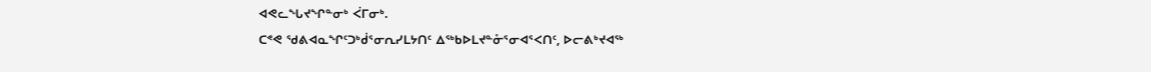ᐊᕙᓚᖓᔪᖏᓐᓂᒃ ᐹᒥᓂᒃ.
ᑕᕝᕙ ᖁᕕᐊᓇᖏᑦᑐᒃᑰᕐᓂᕆᓯᒪᔭᑎᑦ ᐃᖅᑲᐅᒪᔪᓐᓁᕐᓂᐊᕐᐸᑎᑦ, ᐅᓕᕕᒃᔪᐊᖅ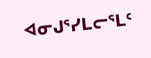ᐊᓂᒍᕐᓯᒪᓕᕐᒪᑦ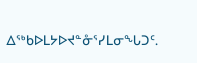ᐃᖅᑲᐅᒪᔭᐅᔪᓐᓁᕐᓯᒪᓂᖓᑐᑦ.